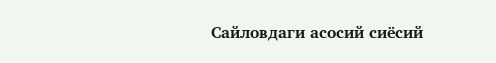Сайловдаги асосий сиёсий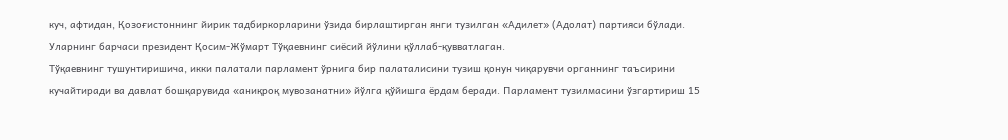куч, афтидан, Қозоғистоннинг йирик тадбиркорларини ўзида бирлаштирган янги тузилган «Адилет» (Адолат) партияси бўлади. Уларнинг барчаси президент Қосим-Жўмарт Тўқаевнинг сиёсий йўлини қўллаб-қувватлаган.
Тўқаевнинг тушунтиришича, икки палатали парламент ўрнига бир палаталисини тузиш қонун чиқарувчи органнинг таъсирини кучайтиради ва давлат бошқарувида «аниқроқ мувозанатни» йўлга қўйишга ёрдам беради. Парламент тузилмасини ўзгартириш 15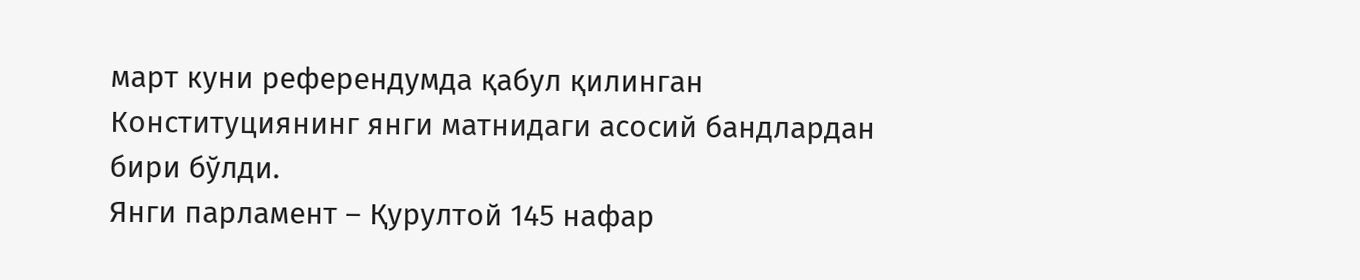март куни референдумда қабул қилинган Конституциянинг янги матнидаги асосий бандлардан бири бўлди.
Янги парламент – Қурултой 145 нафар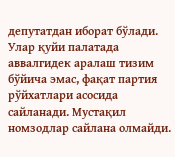депутатдан иборат бўлади. Улар қуйи палатада аввалгидек аралаш тизим бўйича эмас, фақат партия рўйхатлари асосида сайланади. Мустақил номзодлар сайлана олмайди.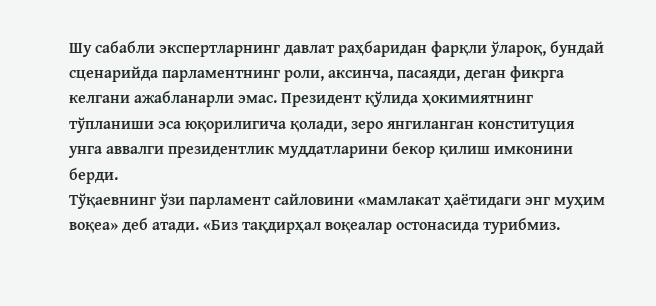Шу сабабли экспертларнинг давлат раҳбаридан фарқли ўлароқ, бундай сценарийда парламентнинг роли, аксинча, пасаяди, деган фикрга келгани ажабланарли эмас. Президент қўлида ҳокимиятнинг тўпланиши эса юқорилигича қолади, зеро янгиланган конституция унга аввалги президентлик муддатларини бекор қилиш имконини берди.
Тўқаевнинг ўзи парламент сайловини «мамлакат ҳаётидаги энг муҳим воқеа» деб атади. «Биз тақдирҳал воқеалар остонасида турибмиз.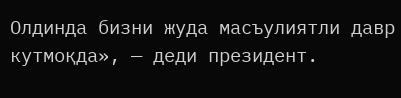Олдинда бизни жуда масъулиятли давр кутмоқда», — деди президент.